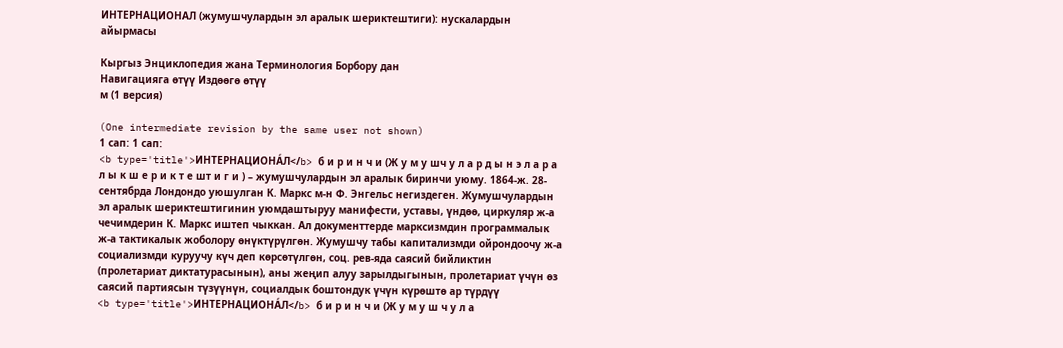ИНТЕРНАЦИОНАЛ (жумушчулардын эл аралык шериктештиги): нускалардын айырмасы

Кыргыз Энциклопедия жана Терминология Борбору дан
Навигацияга өтүү Издөөгө өтүү
м (1 версия)

(One intermediate revision by the same user not shown)
1 сап: 1 сап:
<b type='title'>ИНТЕРНАЦИОНА́Л</b> б и р и н ч и (Ж у м у шч у л а р д ы н э л а р а л ы к ш е р и к т е шт и г и ) – жумушчулардын эл аралык биринчи уюму. 1864-ж. 28-сентябрда Лондондо уюшулган К. Маркс м-н Ф. Энгельс негиздеген. Жумушчулардын эл аралык шериктештигинин уюмдаштыруу манифести, уставы, үндөө, циркуляр ж-а чечимдерин К. Маркс иштеп чыккан. Ал документтерде марксизмдин программалык ж-а тактикалык жоболору өнүктүрүлгөн. Жумушчу табы капитализмди ойрондоочу ж-а социализмди куруучу күч деп көрсөтүлгөн, соц. рев-яда саясий бийликтин (пролетариат диктатурасынын), аны жеңип алуу зарылдыгынын, пролетариат үчүн өз саясий партиясын түзүүнүн, социалдык боштондук үчүн күрөштө ар түрдүү
<b type='title'>ИНТЕРНАЦИОНА́Л</b> б и р и н ч и (Ж у м у ш ч у л а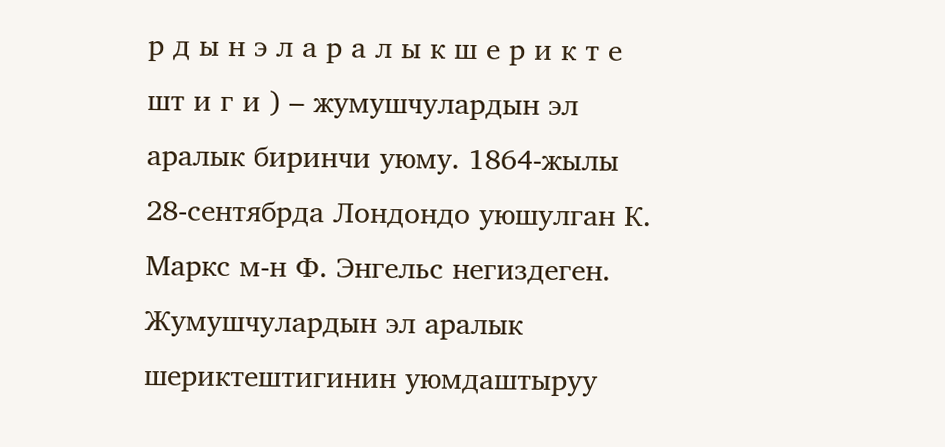р д ы н э л а р а л ы к ш е р и к т е шт и г и ) – жумушчулардын эл аралык биринчи уюму. 1864-жылы 28-сентябрда Лондондо уюшулган К. Маркс м-н Ф. Энгельс негиздеген. Жумушчулардын эл аралык шериктештигинин уюмдаштыруу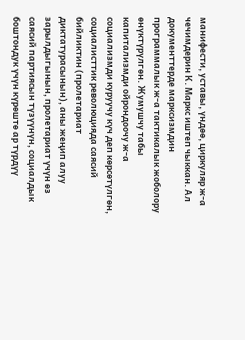манифести, уставы, үндөө, циркуляр ж-а чечимдерин К. Маркс иштеп чыккан. Ал документтерде марксизмдин программалык ж-а тактикалык жоболору өнүктүрүлгөн. Жумушчу табы капитализмди ойрондоочу ж-а социализмди куруучу күч деп көрсөтүлгөн, социалисттик революцияда саясий бийликтин (пролетариат диктатурасынын), аны жеңип алуу зарылдыгынын, пролетариат үчүн өз саясий партиясын түзүүнүн, социалдык боштондук үчүн күрөштө ар түрдүү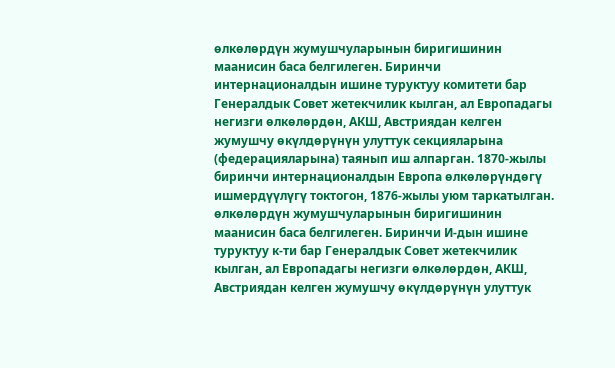өлкөлөрдүн жумушчуларынын биригишинин маанисин баса белгилеген. Биринчи интернационалдын ишине туруктуу комитети бар Генералдык Совет жетекчилик кылган, ал Европадагы негизги өлкөлөрдөн, АКШ, Австриядан келген жумушчу өкүлдөрүнүн улуттук секцияларына (федерацияларына) таянып иш алпарган. 1870-жылы биринчи интернационалдын Европа өлкөлөрүндөгү ишмердүүлүгү токтогон, 1876-жылы уюм таркатылган.
өлкөлөрдүн жумушчуларынын биригишинин
маанисин баса белгилеген. Биринчи И-дын ишине туруктуу к-ти бар Генералдык Совет жетекчилик кылган, ал Европадагы негизги өлкөлөрдөн, АКШ, Австриядан келген жумушчу өкүлдөрүнүн улуттук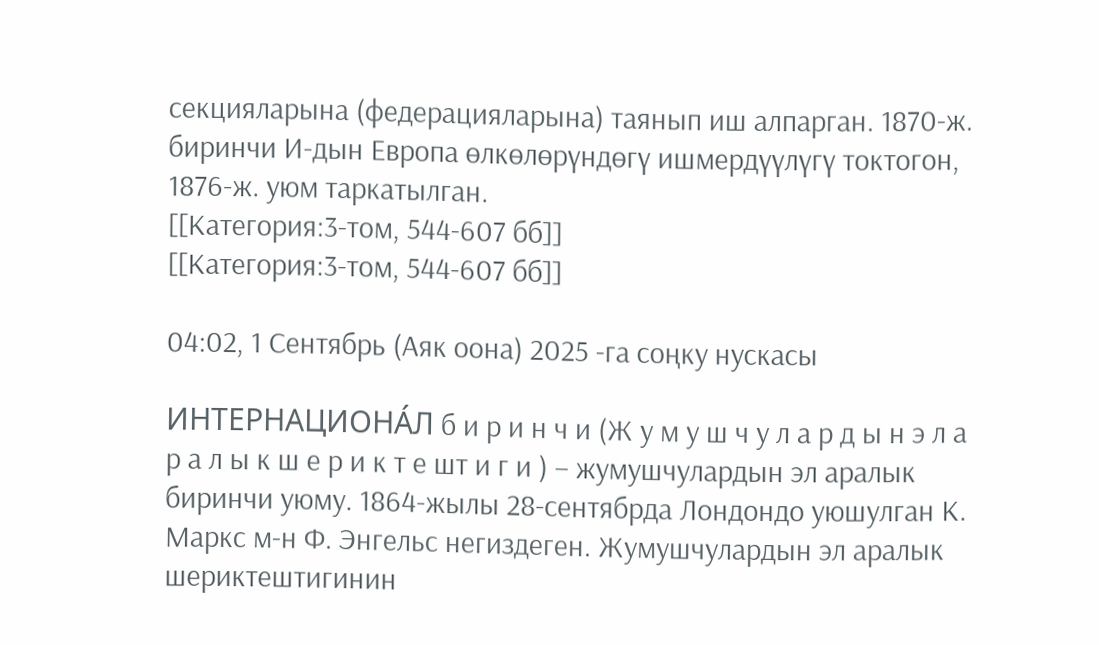секцияларына (федерацияларына) таянып иш алпарган. 1870-ж. биринчи И-дын Европа өлкөлөрүндөгү ишмердүүлүгү токтогон, 1876-ж. уюм таркатылган.
[[Категория:3-том, 544-607 бб]]
[[Категория:3-том, 544-607 бб]]

04:02, 1 Сентябрь (Аяк оона) 2025 -га соңку нускасы

ИНТЕРНАЦИОНА́Л б и р и н ч и (Ж у м у ш ч у л а р д ы н э л а р а л ы к ш е р и к т е шт и г и ) – жумушчулардын эл аралык биринчи уюму. 1864-жылы 28-сентябрда Лондондо уюшулган К. Маркс м-н Ф. Энгельс негиздеген. Жумушчулардын эл аралык шериктештигинин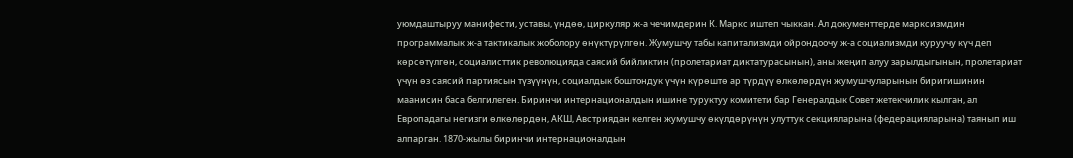уюмдаштыруу манифести, уставы, үндөө, циркуляр ж-а чечимдерин К. Маркс иштеп чыккан. Ал документтерде марксизмдин программалык ж-а тактикалык жоболору өнүктүрүлгөн. Жумушчу табы капитализмди ойрондоочу ж-а социализмди куруучу күч деп көрсөтүлгөн, социалисттик революцияда саясий бийликтин (пролетариат диктатурасынын), аны жеңип алуу зарылдыгынын, пролетариат үчүн өз саясий партиясын түзүүнүн, социалдык боштондук үчүн күрөштө ар түрдүү өлкөлөрдүн жумушчуларынын биригишинин маанисин баса белгилеген. Биринчи интернационалдын ишине туруктуу комитети бар Генералдык Совет жетекчилик кылган, ал Европадагы негизги өлкөлөрдөн, АКШ, Австриядан келген жумушчу өкүлдөрүнүн улуттук секцияларына (федерацияларына) таянып иш алпарган. 1870-жылы биринчи интернационалдын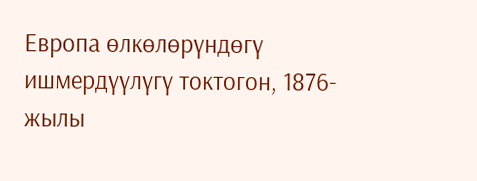Европа өлкөлөрүндөгү ишмердүүлүгү токтогон, 1876-жылы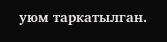уюм таркатылган.